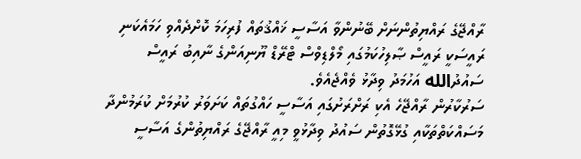ރާއްޖޭގެ ރައްޔިތުންނަށް ބޭނުންވާ އަސާސީ ޚައްޤުތައް ފުރިހަމަ ކޮށްދެއްވި ހަމައެކަނި ރައީސަކީ ރައީސް ޞާލިހުކަމުގައި މޯލްޑިވްސް ޓްރޭޑް ޔޫނިއަންގެ ނާއިބު ރައީސް ސައުދުالله އަހުމަދު ވިދާޅު ވެއްޖެއެވެ.
ސަރުކާރުން ރާއްޖޭހެ އެކި ރަށްރަށުގައި އަސާސީ ހައްގުތައް ކަށަވަރު ކުރުމަށް ކުރަމުންދާ މަސައްކަތްތަކާއި ގުޅޭގޮތުން ސައުދު ވިދާޅުވީ މިއީ ރާއްޖޭގެ ރައްޔިތުންގެ އަސާސީ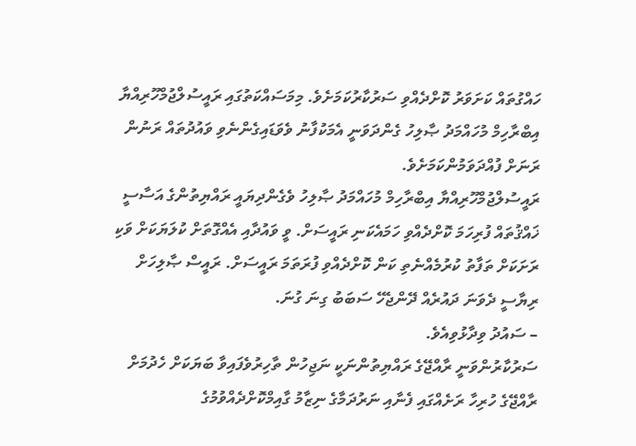ހައްގުތައް ކަށަވަރު ކޮށްދެއްވި ސަރުކާރުކަމަށެވެ. މިމަސައްކަތުގައި ރައީސުލްޖުމްހޫރިއްޔާ އިބްރާހިމް މުހައްމަދު ޞާލިހު ގެންދަވަނީ އެމަކުފާނު ވެވަޑައިގެންނެވި ވައުދުތައް ރަނުން ރަނަށް ފުއްދަވަމުންކަމަށެވެ.
ރައީސުލްޖުމްހޫރިއްޔާ އިބްރާހިމް މުހައްމަދު ޞާލިހު ވެގެންދިޔައީ ރައްޔިތުންގެ އަސާސީ ޚައްޤުތައް ފުރިހަމަ ކޮށްދެއްވި ހަމައެކަނި ރައީސަށް. ވީ ވައުދާއި އެއްގޮތަށް ކުލަޔަކަށް ވަކި ރަށަކަށް ތަފާތު ކުރުމެއްނެތި ކަން ކޮށްދެއްވި ފުރަތަމަ ރައީސަށް. ރައީސް ޞާލިހަށް ރިޔާސީ ދެވަނަ ދައުރެއް ދޭންޖެހޭ ސަބަބު ގިނަ ގުނަ.
– ސައުދު ވިދާޅުވިއެވެ.
ސަރުކާރުންވަނީ ރާއްޖޭގެ ރައްޔިތުންނަކީ ނަޖިހުން ތާހިރުވެފައިވާ ބަޔަކަށް ހެދުމަށް ރާއްޖޭގެ ހުރިހާ ރަށެއްގައި ފެނާއި ނަރުދަމާގެ ނިޒާމު ގާއިމްކޮށްދެއްވުމުގެ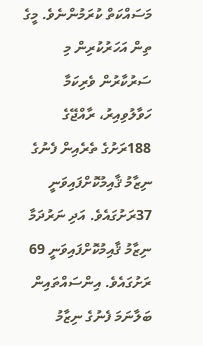މަސައްކަތް ކުރަމުންނެވެ. މީގެ ތިން އަހަރުކުރިން މި ސަރުކާރުން ވެރިކަމާ ހަވާލުވިއިރު، ރާއްޖޭގެ 188ރަށުގެ ތެރެއިން ފެނުގެ ނިޒާމު ޤާއިމުކޮށްފައިވަނީ 37ރަށުގައެވެ. އަދި ނަރުދަމާ ނިޒާމު ޤާއިމުކޮށްފައިވަނީ 69 ރަށުގައެވެ. އިންސައްތައިން ބަލާނަމަ ފެނުގެ ނިޒާމު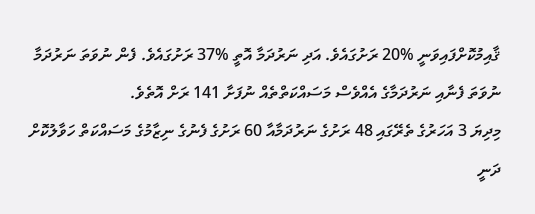ޤާއިމުކޮށްފައިވަނީ %20 ރަށުގައެވެ. އަދި ނަރުދަމާ އޮތީ %37 ރަށުގައެވެ. ފެން ނުވަތަ ނަރުދަމާ ނުވަތަ ފެނާއި ނަރުދަމާގެ އެއްވެސް މަސައްކަތްތެއް ނުފަށާ 141 ރަށް އޮތެވެ.
މިދިޔަ 3 އަހަރުގެ ތެރޭގައި 48 ރަށުގެ ނަރުދަމާއާ 60 ރަށުގެ ފެނުގެ ނިޒާމުގެ މަސައްކަތް ހަވާލުކޮށް ދަނީ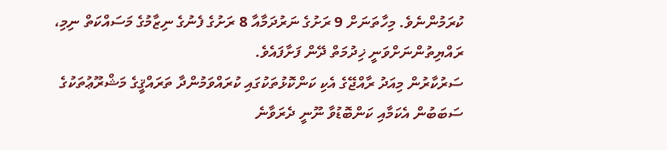ކުރަމުންނެވެ. މިހާތަނަށް 9 ރަށުގެ ނަރުދަމާއާ 8 ރަށުގެ ފެނުގެ ނިޒާމުގެ މަސައްކަތް ނިމި، ރައްޔިތުންނަށްވަނީ ޚިދުމަތް ދޭން ފަށާފައެވެ.
ސަރުކާރުން މިއަދު ރާއްޖޭގެ އެކި ކަންކޮޅުތަކުގައި ކުރައްވަމުންދާ ތަރައްޤީގެ މަޝްރޫޢުތަކުގެ ސަބަބުން އެކަމާއި ކަންބޮޑުވާ ނޫނީ ދެރަވާނެ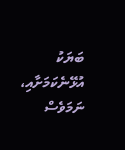ބަޔަކު އުޅޭނެކަމަށާއި، ނަމަވެސް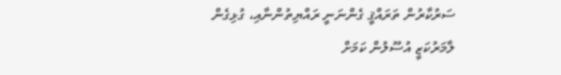ސަރުކާރުން ތަރައްޤީ ގެންނަނީ ރައްޔިތުންނާއި، ގުޅިގެން ލާމަރުކަޒީ އުސޫލުން ކަމަށް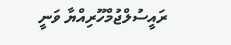ރައީސުލްޖުމްހޫރިއްޔާ ވަނީ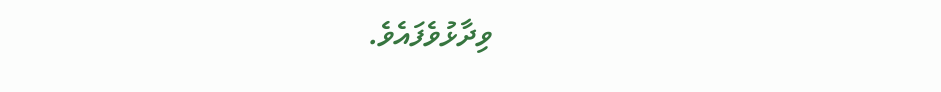ވިދާޅުވެފައެވެ.